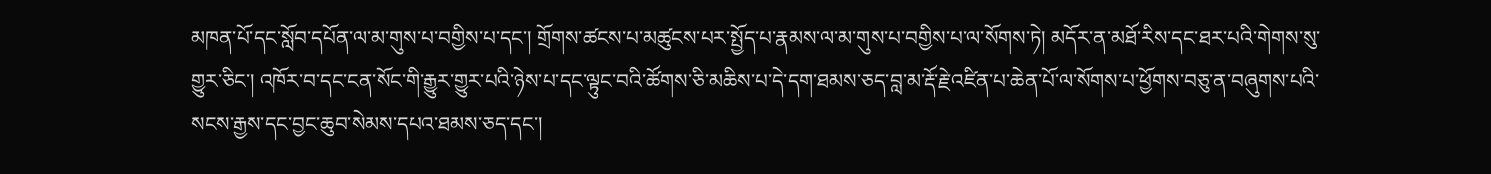མཁན་པོ་དང་སློབ་དཔོན་ལ་མ་གུས་པ་བགྱིས་པ་དང་། གྲོགས་ཚངས་པ་མཚུངས་པར་སྤྱོད་པ་རྣམས་ལ་མ་གུས་པ་བགྱིས་པ་ལ་སོགས་ཏེ། མདོར་ན་མཐོ་རིས་དང་ཐར་པའི་གེགས་སུ་གྱུར་ཅིང་། འཁོར་བ་དང་ངན་སོང་གི་རྒྱུར་གྱུར་པའི་ཉེས་པ་དང་ལྟུང་བའི་ཚོགས་ཅི་མཆིས་པ་དེ་དག་ཐམས་ཅད་བླ་མ་རྡོ་རྗེ་འཛིན་པ་ཆེན་པོ་ལ་སོགས་པ་ཕྱོགས་བཅུ་ན་བཞུགས་པའི་སངས་རྒྱས་དང་བྱང་ཆུབ་སེམས་དཔའ་ཐམས་ཅད་དང་།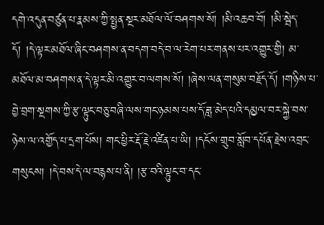དགེ་འདུན་བཙུན་པ་རྣམས་ཀྱི་སྤྱན་སྔར་མཐོལ་ལོ་བཤགས་སོ། །མི་འཆབ་བོ། །མི་སྦེད་དོ། །དེ་ལྟར་མཐོལ་ཞིང་བཤགས་ན་བདག་བདེ་བ་ལ་རེག་པར་གནས་པར་འགྱུར་གྱི། མ་མཐོལ་མ་བཤགས་ན་དེ་ལྟར་མི་འགྱུར་བ་ལགས་སོ། །ཞེས་ལན་གསུམ་བརྗོད་དོ། །གཉིས་པ་བྱེ་བྲག་སྔགས་ཀྱི་རྩ་ལྟུང་བཅུ་བཞི་ལས་གང་ཉམས་པས་དོ་ཟླ་མེད་པའི་དམྱལ་བར་སྐྱེ་བས་ཉེས་ལ་འགྱོད་པ་དྲག་པོས། གང་ཕྱིར་རྡོ་རྗེ་འཛིན་པ་ཡི། །དངོས་གྲུབ་སློབ་དཔོན་རྗེས་འབྲང་གསུངས། །དེ་བས་དེ་ལ་བརྙས་པ་ནི། །རྩ་བའི་ལྟུང་བ་དང་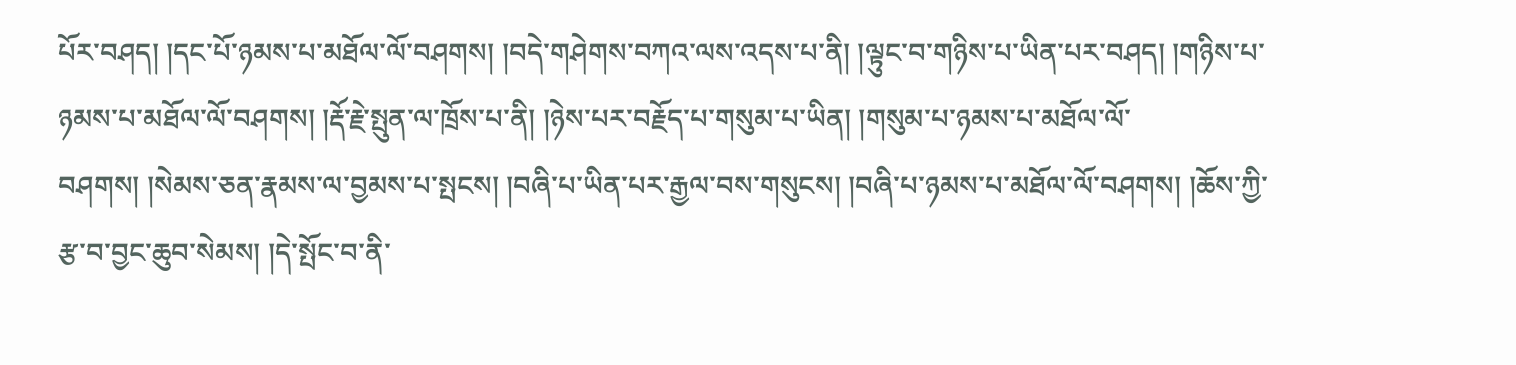པོར་བཤད། །དང་པོ་ཉམས་པ་མཐོལ་ལོ་བཤགས། །བདེ་གཤེགས་བཀའ་ལས་འདས་པ་ནི། །ལྟུང་བ་གཉིས་པ་ཡིན་པར་བཤད། །གཉིས་པ་ཉམས་པ་མཐོལ་ལོ་བཤགས། །རྡོ་རྗེ་སྤུན་ལ་ཁྲོས་པ་ནི། །ཉེས་པར་བརྗོད་པ་གསུམ་པ་ཡིན། །གསུམ་པ་ཉམས་པ་མཐོལ་ལོ་བཤགས། །སེམས་ཅན་རྣམས་ལ་བྱམས་པ་སྤངས། །བཞི་པ་ཡིན་པར་རྒྱལ་བས་གསུངས། །བཞི་པ་ཉམས་པ་མཐོལ་ལོ་བཤགས། །ཆོས་ཀྱི་རྩ་བ་བྱང་ཆུབ་སེམས། །དེ་སྤོང་བ་ནི་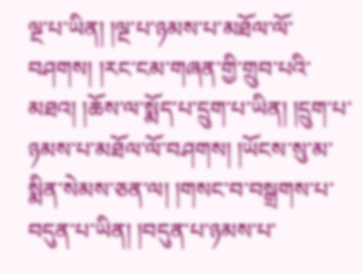ལྔ་པ་ཡིན། །ལྔ་པ་ཉམས་པ་མཐོལ་ལོ་བཤགས། །རང་ངམ་གཞན་གྱི་གྲུབ་པའི་མཐའ། །ཆོས་ལ་སྨོད་པ་དྲུག་པ་ཡིན། །དྲུག་པ་ཉམས་པ་མཐོལ་ལོ་བཤགས། །ཡོངས་སུ་མ་སྨིན་སེམས་ཅན་ལ། །གསང་བ་བསྒྲགས་པ་བདུན་པ་ཡིན། །བདུན་པ་ཉམས་པ་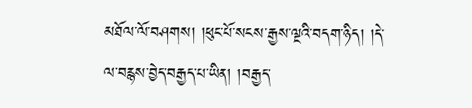མཐོལ་ལོ་བཤགས། །ཕུང་པོ་སངས་རྒྱས་ལྔའི་བདག་ཉིད། །དེ་ལ་བརྙས་བྱེད་བརྒྱད་པ་ཡིན། །བརྒྱད་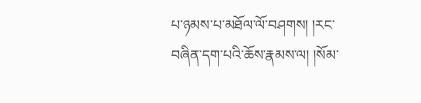པ་ཉམས་པ་མཐོལ་ལོ་བཤགས། །རང་བཞིན་དག་པའི་ཆོས་རྣམས་ལ། །སོམ་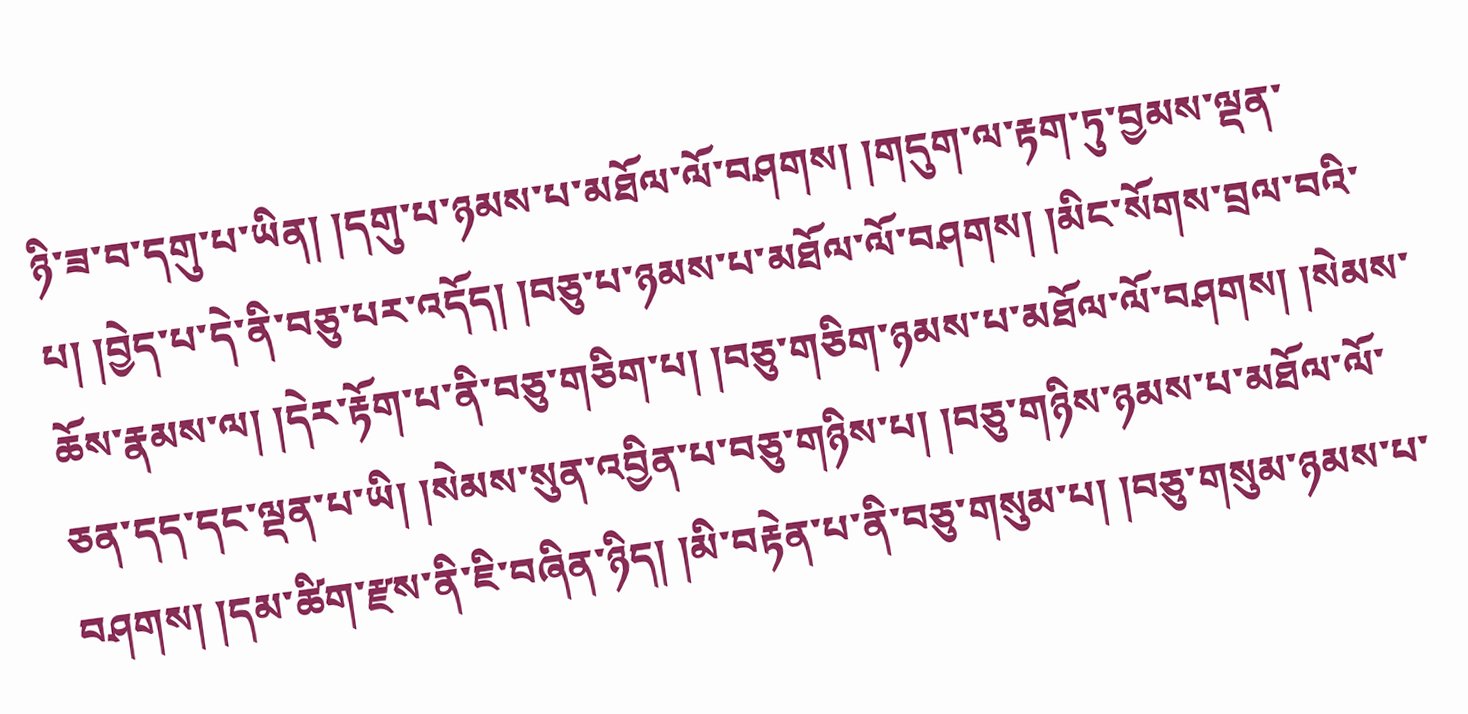ཉི་ཟ་བ་དགུ་པ་ཡིན། །དགུ་པ་ཉམས་པ་མཐོལ་ལོ་བཤགས། །གདུག་ལ་རྟག་ཏུ་བྱམས་ལྡན་པ། །བྱེད་པ་དེ་ནི་བཅུ་པར་འདོད། །བཅུ་པ་ཉམས་པ་མཐོལ་ལོ་བཤགས། །མིང་སོགས་བྲལ་བའི་ཆོས་རྣམས་ལ། །དེར་རྟོག་པ་ནི་བཅུ་གཅིག་པ། །བཅུ་གཅིག་ཉམས་པ་མཐོལ་ལོ་བཤགས། །སེམས་ཅན་དད་དང་ལྡན་པ་ཡི། །སེམས་སུན་འབྱིན་པ་བཅུ་གཉིས་པ། །བཅུ་གཉིས་ཉམས་པ་མཐོལ་ལོ་བཤགས། །དམ་ཚིག་རྫས་ནི་ཇི་བཞིན་ཉིད། །མི་བརྟེན་པ་ནི་བཅུ་གསུམ་པ། །བཅུ་གསུམ་ཉམས་པ་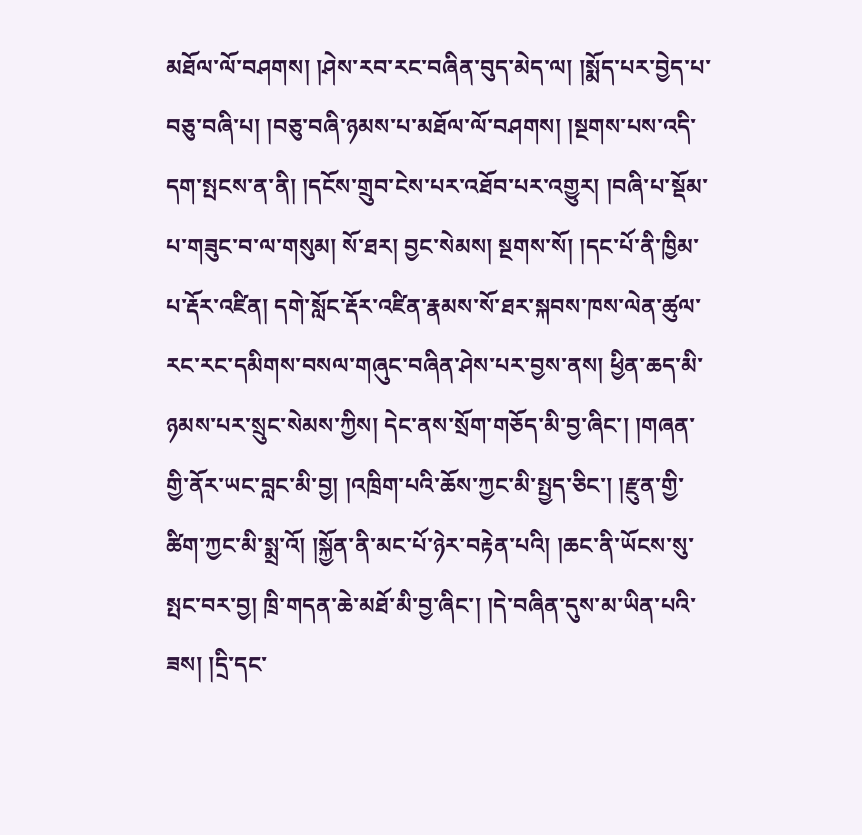མཐོལ་ལོ་བཤགས། །ཤེས་རབ་རང་བཞིན་བུད་མེད་ལ། །སྨོད་པར་བྱེད་པ་བཅུ་བཞི་པ། །བཅུ་བཞི་ཉམས་པ་མཐོལ་ལོ་བཤགས། །སྔགས་པས་འདི་དག་སྤངས་ན་ནི། །དངོས་གྲུབ་ངེས་པར་འཐོབ་པར་འགྱུར། །བཞི་པ་སྡོམ་པ་གཟུང་བ་ལ་གསུམ། སོ་ཐར། བྱང་སེམས། སྔགས་སོ། །དང་པོ་ནི་ཁྱིམ་པ་རྡོར་འཛིན། དགེ་སློང་རྡོར་འཛིན་རྣམས་སོ་ཐར་སྐབས་ཁས་ལེན་ཚུལ་རང་རང་དམིགས་བསལ་གཞུང་བཞིན་ཤེས་པར་བྱས་ནས། ཕྱིན་ཆད་མི་ཉམས་པར་སྲུང་སེམས་ཀྱིས། དེང་ནས་སྲོག་གཅོད་མི་བྱ་ཞིང་། །གཞན་གྱི་ནོར་ཡང་བླང་མི་བྱ། །འཁྲིག་པའི་ཆོས་ཀྱང་མི་སྤྱད་ཅིང་། །རྫུན་གྱི་ཚིག་ཀྱང་མི་སྨྲ་འོ། །སྐྱོན་ནི་མང་པོ་ཉེར་བརྟེན་པའི། །ཆང་ནི་ཡོངས་སུ་སྤང་བར་བྱ། ཁྲི་གདན་ཆེ་མཐོ་མི་བྱ་ཞིང་། །དེ་བཞིན་དུས་མ་ཡིན་པའི་ཟས། །དྲི་དང་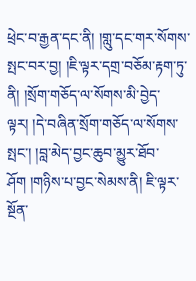ཕྲེང་བ་རྒྱན་དང་ནི། །གླུ་དང་གར་སོགས་སྤང་བར་བྱ། །ཇི་ལྟར་དགྲ་བཅོམ་རྟག་ཏུ་ནི། །སྲོག་གཅོད་ལ་སོགས་མི་བྱེད་ལྟར། །དེ་བཞིན་སྲོག་གཅོད་ལ་སོགས་སྤང་། །བླ་མེད་བྱང་ཆུབ་མྱུར་ཐོབ་ཤོག །གཉིས་པ་བྱང་སེམས་ནི། ཇི་ལྟར་སྔོན་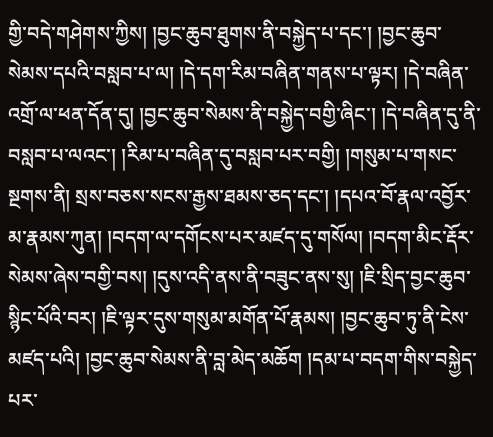གྱི་བདེ་གཤེགས་ཀྱིས། །བྱང་ཆུབ་ཐུགས་ནི་བསྐྱེད་པ་དང་། །བྱང་ཆུབ་སེམས་དཔའི་བསླབ་པ་ལ། །དེ་དག་རིམ་བཞིན་གནས་པ་ལྟར། །དེ་བཞིན་འགྲོ་ལ་ཕན་དོན་དུ། །བྱང་ཆུབ་སེམས་ནི་བསྐྱེད་བགྱི་ཞིང་། །དེ་བཞིན་དུ་ནི་བསླབ་པ་ལའང་། །རིམ་པ་བཞིན་དུ་བསླབ་པར་བགྱི། །གསུམ་པ་གསང་སྔགས་ནི། སྲས་བཅས་སངས་རྒྱས་ཐམས་ཅད་དང་། །དཔའ་བོ་རྣལ་འབྱོར་མ་རྣམས་ཀུན། །བདག་ལ་དགོངས་པར་མཛད་དུ་གསོལ། །བདག་མིང་རྡོར་སེམས་ཞེས་བགྱི་བས། །དུས་འདི་ནས་ནི་བཟུང་ནས་སུ། །ཇི་སྲིད་བྱང་ཆུབ་སྙིང་པོའི་བར། །ཇི་ལྟར་དུས་གསུམ་མགོན་པོ་རྣམས། །བྱང་ཆུབ་ཏུ་ནི་ངེས་མཛད་པའི། །བྱང་ཆུབ་སེམས་ནི་བླ་མེད་མཆོག །དམ་པ་བདག་གིས་བསྐྱེད་པར་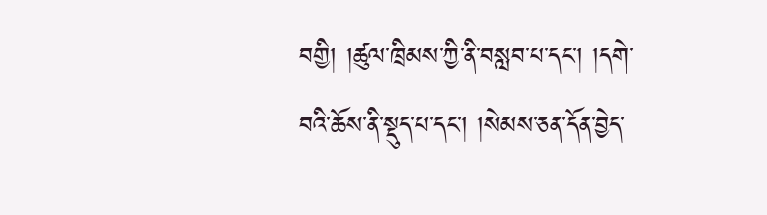བགྱི། །ཚུལ་ཁྲིམས་ཀྱི་ནི་བསླབ་པ་དང་། །དགེ་བའི་ཆོས་ནི་སྡུད་པ་དང་། །སེམས་ཅན་དོན་བྱེད་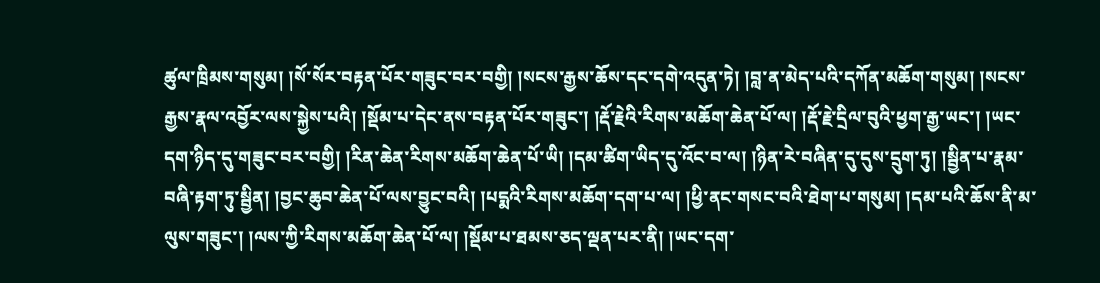ཚུལ་ཁྲིམས་གསུམ། །སོ་སོར་བརྟན་པོར་གཟུང་བར་བགྱི། །སངས་རྒྱས་ཆོས་དང་དགེ་འདུན་ཏེ། །བླ་ན་མེད་པའི་དཀོན་མཆོག་གསུམ། །སངས་རྒྱས་རྣལ་འབྱོར་ལས་སྐྱེས་པའི། །སྡོམ་པ་དེང་ནས་བརྟན་པོར་གཟུང་། །རྡོ་རྗེའི་རིགས་མཆོག་ཆེན་པོ་ལ། །རྡོ་རྗེ་དྲིལ་བུའི་ཕྱག་རྒྱ་ཡང་། །ཡང་དག་ཉིད་དུ་གཟུང་བར་བགྱི། །རིན་ཆེན་རིགས་མཆོག་ཆེན་པོ་ཡི། །དམ་ཚིག་ཡིད་དུ་འོང་བ་ལ། །ཉིན་རེ་བཞིན་དུ་དུས་དྲུག་ཏུ། །སྦྱིན་པ་རྣམ་བཞི་རྟག་ཏུ་སྦྱིན། །བྱང་ཆུབ་ཆེན་པོ་ལས་བྱུང་བའི། །པདྨའི་རིགས་མཆོག་དག་པ་ལ། །ཕྱི་ནང་གསང་བའི་ཐེག་པ་གསུམ། །དམ་པའི་ཆོས་ནི་མ་ལུས་གཟུང་། །ལས་ཀྱི་རིགས་མཆོག་ཆེན་པོ་ལ། །སྡོམ་པ་ཐམས་ཅད་ལྡན་པར་ནི། །ཡང་དག་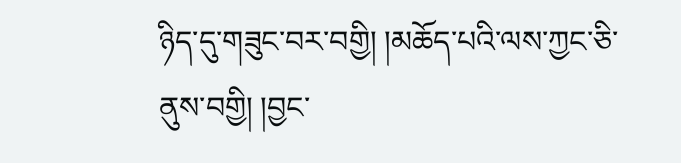ཉིད་དུ་གཟུང་བར་བགྱི། །མཆོད་པའི་ལས་ཀྱང་ཅི་ནུས་བགྱི། །བྱང་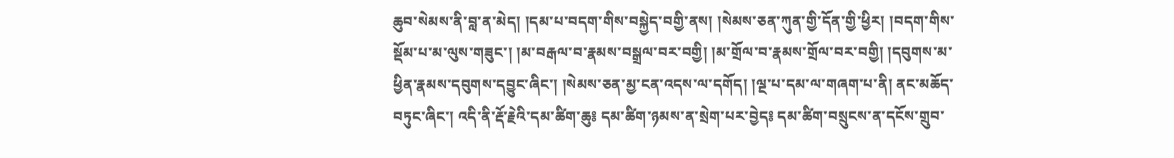ཆུབ་སེམས་ནི་བླ་ན་མེད། །དམ་པ་བདག་གིས་བསྐྱེད་བགྱི་ནས། །སེམས་ཅན་ཀུན་གྱི་དོན་གྱི་ཕྱིར། །བདག་གིས་སྡོམ་པ་མ་ལུས་གཟུང་། །མ་བརྒལ་བ་རྣམས་བསྒྲལ་བར་བགྱི། །མ་གྲོལ་བ་རྣམས་གྲོལ་བར་བགྱི། །དབུགས་མ་ཕྱིན་རྣམས་དབུགས་དབྱུང་ཞིང་། །སེམས་ཅན་མྱ་ངན་འདས་ལ་དགོད། །ལྔ་པ་དམ་ལ་གཞག་པ་ནི། ནང་མཆོད་བཏུང་ཞིང་། འདི་ནི་རྡོ་རྗེའི་དམ་ཚིག་ཆུ༔ དམ་ཚིག་ཉམས་ན་སྲེག་པར་བྱེད༔ དམ་ཚིག་བསྲུངས་ན་དངོས་གྲུབ་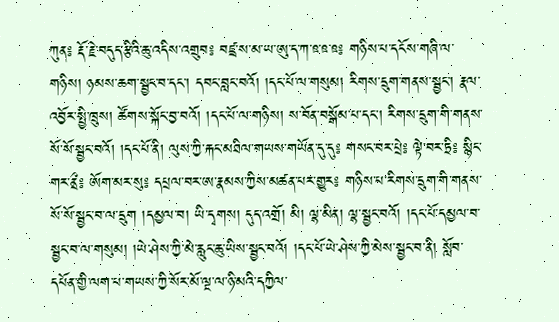ཀུན༔ རྡོ་རྗེ་བདུད་རྩིའི་ཆུ་འདིས་འགྲུབ༔ བཛྲ་ས་མ་ཡ་ཨུ་ད་ཀ་ཋ་ཋ་ཋ༔ གཉིས་པ་དངོས་གཞི་ལ་གཉིས། ཉམས་ཆག་སྦྱང་བ་དང་། དབང་བླང་བའོ། །དང་པོ་ལ་གསུམ། རིགས་དྲུག་གནས་སྦྱང་། རྣལ་འབྱོར་སྤྱི་ཁྲུས། ཚོགས་སྐོང་བྱ་བའོ། །དང་པོ་ལ་གཉིས། ས་བོན་བསྒོམ་པ་དང་། རིགས་དྲུག་གི་གནས་སོ་སོ་སྦྱང་བའོ། །དང་པོ་ནི། ལུས་ཀྱི་རྐང་མཐིལ་གཡས་གཡོན་དུ་དུ༔ གསང་བར་པྲེ༔ ལྟེ་བར་ཏྲི༔ སྙིང་གར་ནྲྀ༔ ཨོག་མར་སུ༔ དཔྲལ་བར་ཨ་རྣམས་ཀྱིས་མཚན་པར་གྱུར༔ གཉིས་པ་རིགས་དྲུག་གི་གནས་སོ་སོ་སྦྱང་བ་ལ་དྲུག །དམྱལ་བ། ཡི་དྭགས། དུད་འགྲོ། མི། ལྷ་མིན། ལྷ་སྦྱང་བའོ། །དང་པོ་དམྱལ་བ་སྦྱང་བ་ལ་གསུམ། །ཡེ་ཤེས་ཀྱི་མེ་རླུང་ཆུ་ཡིས་སྦྱང་བའོ། །དང་པོ་ཡེ་ཤེས་ཀྱི་མེས་སྦྱང་བ་ནི། སློབ་དཔོན་གྱི་ལག་པ་གཡས་ཀྱི་སོར་མོ་ལྔ་ལ་ཉི་མའི་དཀྱིལ་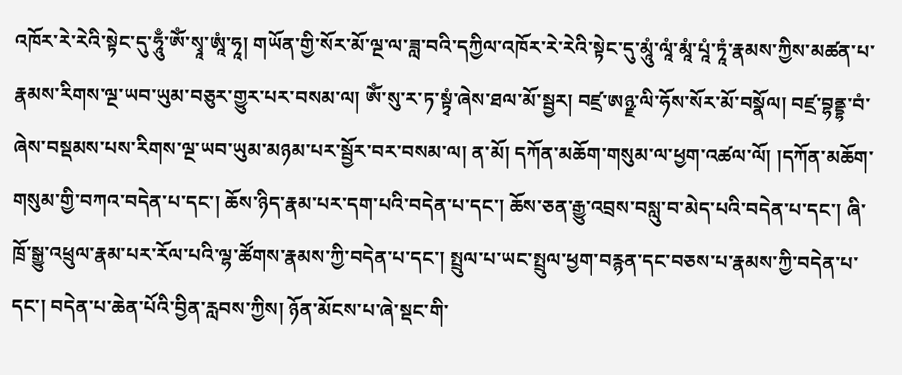འཁོར་རེ་རེའི་སྟེང་དུ་ཧཱུྃ་ཨོཾ་སྭཱ་ཨཱཾ་ཧཱ། གཡོན་གྱི་སོར་མོ་ལྔ་ལ་ཟླ་བའི་དཀྱིལ་འཁོར་རེ་རེའི་སྟེང་དུ་མཱུཾ་ལཱཾ་མཱཾ་པཱཾ་ཏཱཾ་རྣམས་ཀྱིས་མཚན་པ་རྣམས་རིགས་ལྔ་ཡབ་ཡུམ་བཅུར་གྱུར་པར་བསམ་ལ། ཨོཾ་སུ་ར་ཏ་སྟྭཾ་ཞེས་ཐལ་མོ་སྦྱར། བཛྲ་ཨཉྫ་ལི་ཧོས་སོར་མོ་བསྣོལ། བཛྲ་བྷནྡྷ་བཾ་ཞེས་བསྡམས་པས་རིགས་ལྔ་ཡབ་ཡུམ་མཉམ་པར་སྦྱོར་བར་བསམ་ལ། ན་མོ། དཀོན་མཆོག་གསུམ་ལ་ཕྱག་འཚལ་ལོ། །དཀོན་མཆོག་གསུམ་གྱི་བཀའ་བདེན་པ་དང་། ཆོས་ཉིད་རྣམ་པར་དག་པའི་བདེན་པ་དང་། ཆོས་ཅན་རྒྱུ་འབྲས་བསླུ་བ་མེད་པའི་བདེན་པ་དང་། ཞི་ཁྲོ་སྒྱུ་འཕྲུལ་རྣམ་པར་རོལ་པའི་ལྷ་ཚོགས་རྣམས་ཀྱི་བདེན་པ་དང་། སྤྲུལ་པ་ཡང་སྤྲུལ་ཕྱག་བརྙན་དང་བཅས་པ་རྣམས་ཀྱི་བདེན་པ་དང་། བདེན་པ་ཆེན་པོའི་བྱིན་རླབས་ཀྱིས། ཉོན་མོངས་པ་ཞེ་སྡང་གི་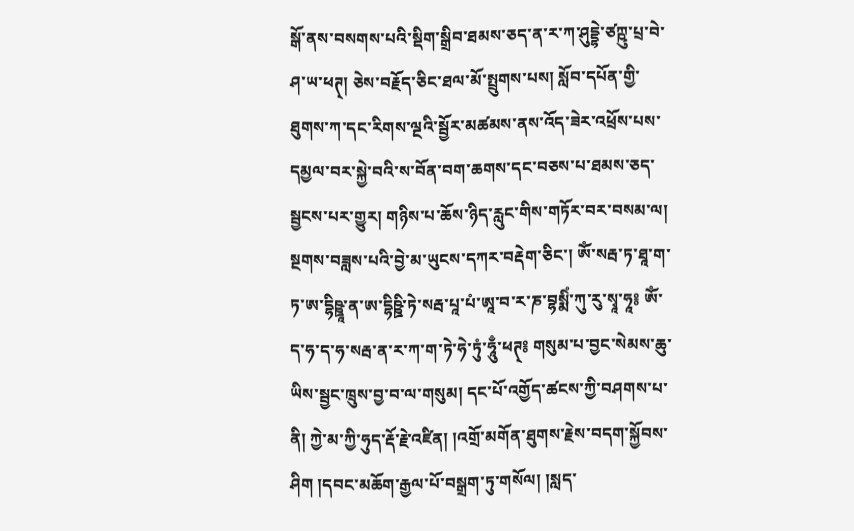སྒོ་ནས་བསགས་པའི་སྡིག་སྒྲིབ་ཐམས་ཅད་ན་ར་ཀ་ཤུདྡྷེ་ཙཀྵུ་པྲ་བེ་ཤ་ཡ་ཕཊ྄། ཅེས་བརྗོད་ཅིང་ཐལ་མོ་སྤྲུགས་པས། སློབ་དཔོན་གྱི་ཐུགས་ཀ་དང་རིགས་ལྔའི་སྦྱོར་མཚམས་ནས་འོད་ཟེར་འཕྲོས་པས་དམྱལ་བར་སྐྱེ་བའི་ས་བོན་བག་ཆགས་དང་བཅས་པ་ཐམས་ཅད་སྦྱངས་པར་གྱུར། གཉིས་པ་ཆོས་ཉིད་རླུང་གིས་གཏོར་བར་བསམ་ལ། སྔགས་བཟླས་པའི་བྱེ་མ་ཡུངས་དཀར་བརྡེག་ཅིང་། ཨོཾ་སརྦ་ཏ་ཐཱ་ག་ཏ་ཨ་དྷིཥྛཱ་ན་ཨ་དྷིཥྛི་ཏེ་སརྦ་པཱ་པཾ་ཨཱ་བ་ར་ཎ་བྷསྨིཾ་ཀུ་རུ་སྭཱ་ཧཱ༔ ཨོཾ་ད་ཧ་ད་ཧ་སརྦ་ན་ར་ཀ་ག་ཏེ་ཧེ་ཏུཾ་ཧཱུྃ་ཕཊ྄༔ གསུམ་པ་བྱང་སེམས་ཆུ་ཡིས་སྦྱང་ཁྲུས་བྱ་བ་ལ་གསུམ། དང་པོ་འགྱོད་ཚངས་ཀྱི་བཤགས་པ་ནི། ཀྱེ་མ་ཀྱི་ཧུད་རྡོ་རྗེ་འཛིན། །འགྲོ་མགོན་ཐུགས་རྗེས་བདག་སྐྱོབས་ཤིག །དབང་མཆོག་རྒྱལ་པོ་བསྒྲག་ཏུ་གསོལ། །སླད་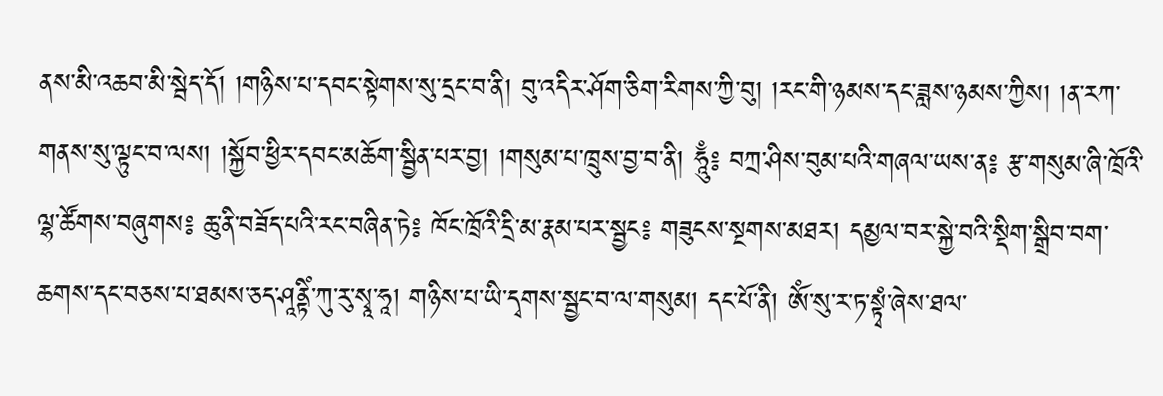ནས་མི་འཆབ་མི་སྦེད་དོ། །གཉིས་པ་དབང་སྟེགས་སུ་དྲང་བ་ནི། བུ་འདིར་ཤོག་ཅིག་རིགས་ཀྱི་བུ། །རང་གི་ཉམས་དང་ཟླས་ཉམས་ཀྱིས། །ན་རཀ་གནས་སུ་ལྟུང་བ་ལས། །སྐྱོབ་ཕྱིར་དབང་མཆོག་སྦྱིན་པར་བྱ། །གསུམ་པ་ཁྲུས་བྱ་བ་ནི། ཧཱུྃ༔ བཀྲ་ཤིས་བུམ་པའི་གཞལ་ཡས་ན༔ རྩ་གསུམ་ཞི་ཁྲོའི་ལྷ་ཚོགས་བཞུགས༔ ཆུ་ནི་བཟོད་པའི་རང་བཞིན་ཏེ༔ ཁོང་ཁྲོའི་དྲི་མ་རྣམ་པར་སྦྱང༔ གཟུངས་སྔགས་མཐར། དམྱལ་བར་སྐྱེ་བའི་སྡིག་སྒྲིབ་བག་ཆགས་དང་བཅས་པ་ཐམས་ཅད་ཤཱནྟིཾ་ཀུ་རུ་སྭཱ་ཧཱ། གཉིས་པ་ཡི་དྭགས་སྦྱང་བ་ལ་གསུམ། དང་པོ་ནི། ཨོཾ་སུ་ར་ཏ་སྟྭཾ་ཞེས་ཐལ་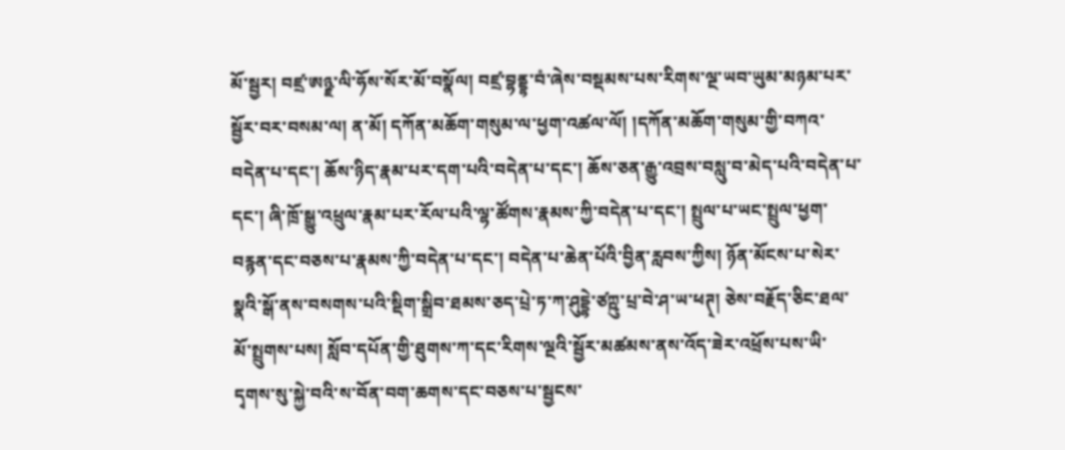མོ་སྦྱར། བཛྲ་ཨཉྫ་ལི་ཧོས་སོར་མོ་བསྣོལ། བཛྲ་བྷནྡྷ་བཾ་ཞེས་བསྡམས་པས་རིགས་ལྔ་ཡབ་ཡུམ་མཉམ་པར་སྦྱོར་བར་བསམ་ལ། ན་མོ། དཀོན་མཆོག་གསུམ་ལ་ཕྱག་འཚལ་ལོ། །དཀོན་མཆོག་གསུམ་གྱི་བཀའ་བདེན་པ་དང་། ཆོས་ཉིད་རྣམ་པར་དག་པའི་བདེན་པ་དང་། ཆོས་ཅན་རྒྱུ་འབྲས་བསླུ་བ་མེད་པའི་བདེན་པ་དང་། ཞི་ཁྲོ་སྒྱུ་འཕྲུལ་རྣམ་པར་རོལ་པའི་ལྷ་ཚོགས་རྣམས་ཀྱི་བདེན་པ་དང་། སྤྲུལ་པ་ཡང་སྤྲུལ་ཕྱག་བརྙན་དང་བཅས་པ་རྣམས་ཀྱི་བདེན་པ་དང་། བདེན་པ་ཆེན་པོའི་བྱིན་རླབས་ཀྱིས། ཉོན་མོངས་པ་སེར་སྣའི་སྒོ་ནས་བསགས་པའི་སྡིག་སྒྲིབ་ཐམས་ཅད་པྲེ་ཏ་ཀ་ཤུདྡྷེ་ཙཀྵུ་པྲ་བེ་ཤ་ཡ་ཕཊ྄། ཅེས་བརྗོད་ཅིང་ཐལ་མོ་སྤྲུགས་པས། སློབ་དཔོན་གྱི་ཐུགས་ཀ་དང་རིགས་ལྔའི་སྦྱོར་མཚམས་ནས་འོད་ཟེར་འཕྲོས་པས་ཡི་དྭགས་སུ་སྐྱེ་བའི་ས་བོན་བག་ཆགས་དང་བཅས་པ་སྦྱངས་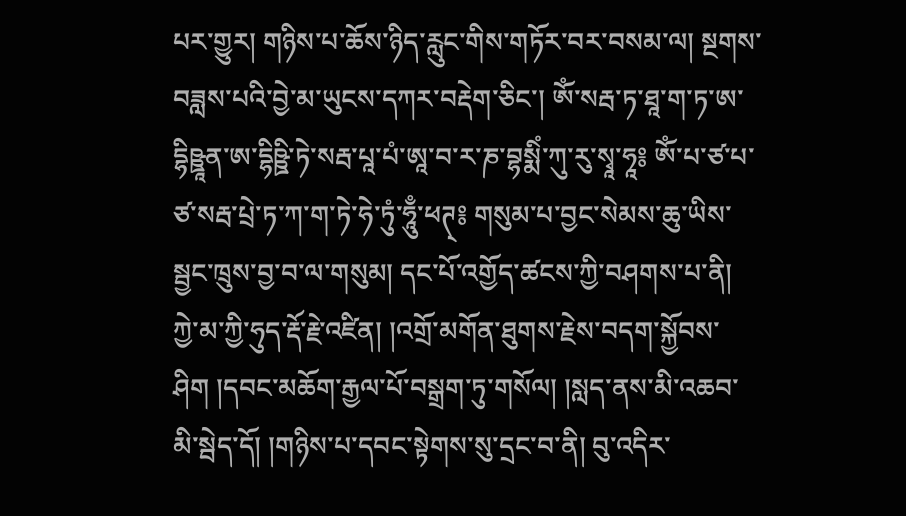པར་གྱུར། གཉིས་པ་ཆོས་ཉིད་རླུང་གིས་གཏོར་བར་བསམ་ལ། སྔགས་བཟླས་པའི་བྱེ་མ་ཡུངས་དཀར་བརྡེག་ཅིང་། ཨོཾ་སརྦ་ཏ་ཐཱ་ག་ཏ་ཨ་དྷིཥྛཱན་ཨ་དྷིཥྛི་ཏེ་སརྦ་པཱ་པཾ་ཨཱ་བ་ར་ཎ་བྷསྨིཾ་ཀུ་རུ་སྭཱ་ཧཱ༔ ཨོཾ་པ་ཙ་པ་ཙ་སརྦ་པྲེ་ཏ་ཀ་ག་ཏེ་ཧེ་ཏུཾ་ཧཱུྃ་ཕཊ྄༔ གསུམ་པ་བྱང་སེམས་ཆུ་ཡིས་སྦྱང་ཁྲུས་བྱ་བ་ལ་གསུམ། དང་པོ་འགྱོད་ཚངས་ཀྱི་བཤགས་པ་ནི། ཀྱེ་མ་ཀྱི་ཧུད་རྡོ་རྗེ་འཛིན། །འགྲོ་མགོན་ཐུགས་རྗེས་བདག་སྐྱོབས་ཤིག །དབང་མཆོག་རྒྱལ་པོ་བསྒྲག་ཏུ་གསོལ། །སླད་ནས་མི་འཆབ་མི་སྦེད་དོ། །གཉིས་པ་དབང་སྟེགས་སུ་དྲང་བ་ནི། བུ་འདིར་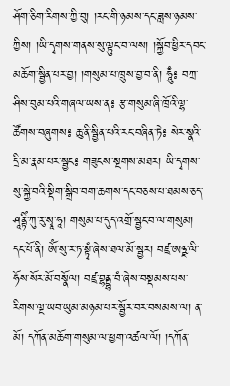ཤོག་ཅིག་རིགས་ཀྱི་བུ། །རང་གི་ཉམས་དང་ཟླས་ཉམས་ཀྱིས། །ཡི་དྭགས་གནས་སུ་ལྟུང་བ་ལས། །སྐྱོབ་ཕྱིར་དབང་མཆོག་སྦྱིན་པར་བྱ། །གསུམ་པ་ཁྲུས་བྱ་བ་ནི། ཧཱུྃ༔ བཀྲ་ཤིས་བུམ་པའི་གཞལ་ཡས་ན༔ རྩ་གསུམ་ཞི་ཁྲོའི་ལྷ་ཚོགས་བཞུགས༔ ཆུ་ནི་སྦྱིན་པའི་རང་བཞིན་ཏེ༔ སེར་སྣའི་དྲི་མ་རྣམ་པར་སྦྱང༔ གཟུངས་སྔགས་མཐར། ཡི་དྭགས་སུ་སྐྱེ་བའི་སྡིག་སྒྲིབ་བག་ཆགས་དང་བཅས་པ་ཐམས་ཅད་ཤཱནྟིཾ་ཀུ་རུ་སྭཱ་ཧཱ། གསུམ་པ་དུད་འགྲོ་སྦྱང་བ་ལ་གསུམ། དང་པོ་ནི། ཨོཾ་སུ་ར་ཏ་སྟྭཾ་ཞེས་ཐལ་མོ་སྦྱར། བཛྲ་ཨཉྫ་ལི་ཧོས་སོར་མོ་བསྣོལ། བཛྲ་བྷནྡྷ་བཾ་ཞེས་བསྡམས་པས་རིགས་ལྔ་ཡབ་ཡུམ་མཉམ་པར་སྦྱོར་བར་བསམས་ལ། ན་མོ། དཀོན་མཆོག་གསུམ་ལ་ཕྱག་འཚལ་ལོ། །དཀོན་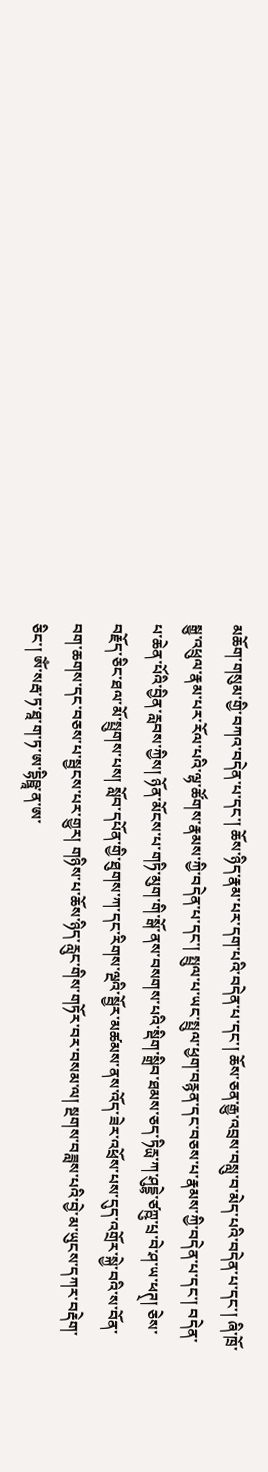མཆོག་གསུམ་གྱི་བཀའ་བདེན་པ་དང་། ཆོས་ཉིད་རྣམ་པར་དག་པའི་བདེན་པ་དང་། ཆོས་ཅན་རྒྱུ་འབྲས་བསླུ་བ་མེད་པའི་བདེན་པ་དང་། ཞི་ཁྲོ་སྒྱུ་འཕྲུལ་རྣམ་པར་རོལ་པའི་ལྷ་ཚོགས་རྣམས་ཀྱི་བདེན་པ་དང་། སྤྲུལ་པ་ཡང་སྤྲུལ་ཕྱག་བརྙན་དང་བཅས་པ་རྣམས་ཀྱི་བདེན་པ་དང་། བདེན་པ་ཆེན་པོའི་བྱིན་རླབས་ཀྱིས། ཉོན་མོངས་པ་གཏི་མུག་གི་སྒོ་ནས་བསགས་པའི་སྡིག་སྒྲིབ་ཐམས་ཅད་ཏིརྻ་ཀ་ཤུདྡྷེ་ཙཀྵུ་པྲ་བེ་ཤ་ཡ་ཕཊ྄། ཅེས་བརྗོད་ཅིང་ཐལ་མོ་སྤྲུགས་པས། སློབ་དཔོན་གྱི་ཐུགས་ཀ་དང་རིགས་ལྔའི་སྦྱོར་མཚམས་ནས་འོད་ཟེར་འཕྲོས་པས་དུད་འགྲོར་སྐྱེ་བའི་ས་བོན་བག་ཆགས་དང་བཅས་པ་སྦྱངས་པར་གྱུར། གཉིས་པ་ཆོས་ཉིད་རླུང་གིས་གཏོར་བར་བསམ་ལ། སྔགས་བཟླས་པའི་བྱེ་མ་ཡུངས་དཀར་བརྡེག་ཅིང་། ཨོཾ་སརྦ་ཏ་ཐཱ་ག་ཏ་ཨ་དྷིཥྛཱ་ན་ཨ་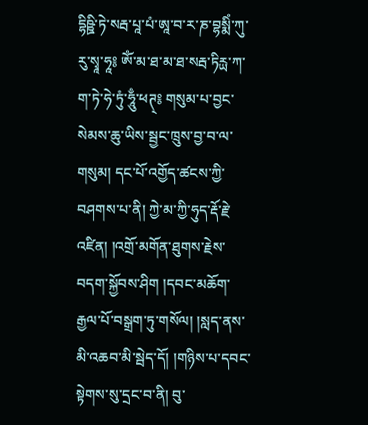དྷིཥྛི་ཏེ་སརྦ་པཱ་པཾ་ཨཱ་བ་ར་ཎ་བྷསྨིཾ་ཀུ་རུ་སྭཱ་ཧཱ༔ ཨོཾ་མ་ཐ་མ་ཐ་སརྦ་ཏིརྻ་ཀ་ག་ཏེ་ཧེ་ཏུཾ་ཧཱུྃ་ཕཊ྄༔ གསུམ་པ་བྱང་སེམས་ཆུ་ཡིས་སྦྱང་ཁྲུས་བྱ་བ་ལ་གསུམ། དང་པོ་འགྱོད་ཚངས་ཀྱི་བཤགས་པ་ནི། ཀྱེ་མ་ཀྱི་ཧུད་རྡོ་རྗེ་འཛིན། །འགྲོ་མགོན་ཐུགས་རྗེས་བདག་སྐྱོབས་ཤིག །དབང་མཆོག་རྒྱལ་པོ་བསྒྲག་ཏུ་གསོལ། །སླད་ནས་མི་འཆབ་མི་སྦེད་དོ། །གཉིས་པ་དབང་སྟེགས་སུ་དྲང་བ་ནི། བུ་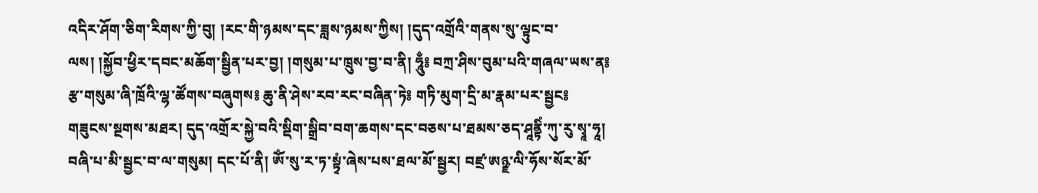འདིར་ཤོག་ཅིག་རིགས་ཀྱི་བུ། །རང་གི་ཉམས་དང་ཟླས་ཉམས་ཀྱིས། །དུད་འགྲོའི་གནས་སུ་ལྟུང་བ་ལས། །སྐྱོབ་ཕྱིར་དབང་མཆོག་སྦྱིན་པར་བྱ། །གསུམ་པ་ཁྲུས་བྱ་བ་ནི། ཧཱུྃ༔ བཀྲ་ཤིས་བུམ་པའི་གཞལ་ཡས་ན༔ རྩ་གསུམ་ཞི་ཁྲོའི་ལྷ་ཚོགས་བཞུགས༔ ཆུ་ནི་ཤེས་རབ་རང་བཞིན་ཏེ༔ གཏི་མུག་དྲི་མ་རྣམ་པར་སྦྱང༔ གཟུངས་སྔགས་མཐར། དུད་འགྲོར་སྐྱེ་བའི་སྡིག་སྒྲིབ་བག་ཆགས་དང་བཅས་པ་ཐམས་ཅད་ཤཱནྟིཾ་ཀུ་རུ་སྭཱ་ཧཱ། བཞི་པ་མི་སྦྱང་བ་ལ་གསུམ། དང་པོ་ནི། ཨོཾ་སུ་ར་ཏ་སྟྭཾ་ཞེས་པས་ཐལ་མོ་སྦྱར། བཛྲ་ཨཉྫ་ལི་ཧོས་སོར་མོ་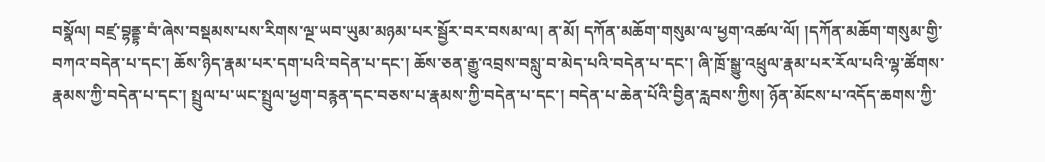བསྣོལ། བཛྲ་བྷནྡྷ་བཾ་ཞེས་བསྡམས་པས་རིགས་ལྔ་ཡབ་ཡུམ་མཉམ་པར་སྦྱོར་བར་བསམ་ལ། ན་མོ། དཀོན་མཆོག་གསུམ་ལ་ཕྱག་འཚལ་ལོ། །དཀོན་མཆོག་གསུམ་གྱི་བཀའ་བདེན་པ་དང་། ཆོས་ཉིད་རྣམ་པར་དག་པའི་བདེན་པ་དང་། ཆོས་ཅན་རྒྱུ་འབྲས་བསླུ་བ་མེད་པའི་བདེན་པ་དང་། ཞི་ཁྲོ་སྒྱུ་འཕྲུལ་རྣམ་པར་རོལ་པའི་ལྷ་ཚོགས་རྣམས་ཀྱི་བདེན་པ་དང་། སྤྲུལ་པ་ཡང་སྤྲུལ་ཕྱག་བརྙན་དང་བཅས་པ་རྣམས་ཀྱི་བདེན་པ་དང་། བདེན་པ་ཆེན་པོའི་བྱིན་རླབས་ཀྱིས། ཉོན་མོངས་པ་འདོད་ཆགས་ཀྱི་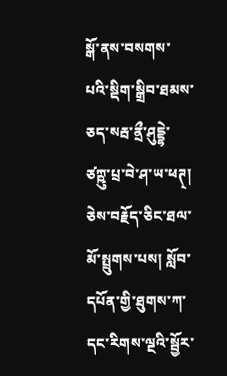སྒོ་ནས་བསགས་པའི་སྡིག་སྒྲིབ་ཐམས་ཅད་སརྦ་ནྲྀ་ཤུདྡྷེ་ཙཀྵུ་པྲ་བེ་ཤ་ཡ་ཕཊ྄། ཅེས་བརྗོད་ཅིང་ཐལ་མོ་སྤྲུགས་པས། སློབ་དཔོན་གྱི་ཐུགས་ཀ་དང་རིགས་ལྔའི་སྦྱོར་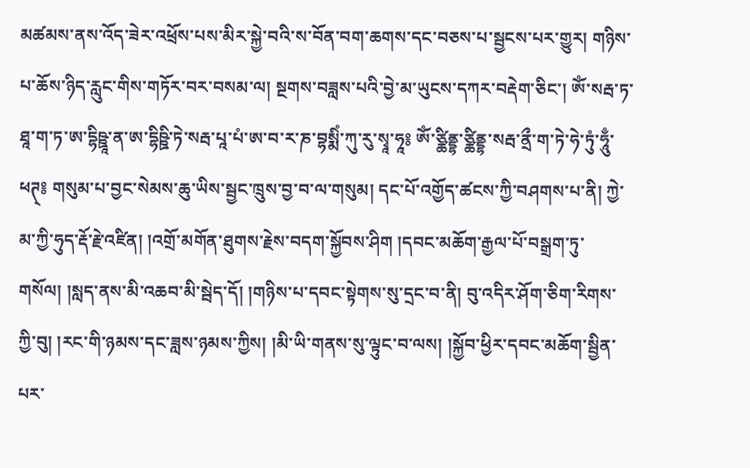མཚམས་ནས་འོད་ཟེར་འཕྲོས་པས་མིར་སྐྱེ་བའི་ས་བོན་བག་ཆགས་དང་བཅས་པ་སྦྱངས་པར་གྱུར། གཉིས་པ་ཆོས་ཉིད་རླུང་གིས་གཏོར་བར་བསམ་ལ། སྔགས་བཟླས་པའི་བྱེ་མ་ཡུངས་དཀར་བརྡེག་ཅིང་། ཨོཾ་སརྦ་ཏ་ཐཱ་ག་ཏ་ཨ་དྷིཥྛཱ་ན་ཨ་དྷིཥྛི་ཏེ་སརྦ་པཱ་པཾ་ཨ་བ་ར་ཎ་བྷསྨིཾ་ཀུ་རུ་སྭཱ་ཧཱ༔ ཨོཾ་ཙྪིནྡྷ་ཙྪིནྡྷ་སརྦ་ནྲྀ་ག་ཏེ་ཧེ་ཏུཾ་ཧཱུྃ་ཕཊ྄༔ གསུམ་པ་བྱང་སེམས་ཆུ་ཡིས་སྦྱང་ཁྲུས་བྱ་བ་ལ་གསུམ། དང་པོ་འགྱོད་ཚངས་ཀྱི་བཤགས་པ་ནི། ཀྱེ་མ་ཀྱི་ཧུད་རྡོ་རྗེ་འཛིན། །འགྲོ་མགོན་ཐུགས་རྗེས་བདག་སྐྱོབས་ཤིག །དབང་མཆོག་རྒྱལ་པོ་བསྒྲག་ཏུ་གསོལ། །སླད་ནས་མི་འཆབ་མི་སྦེད་དོ། །གཉིས་པ་དབང་སྟེགས་སུ་དྲང་བ་ནི། བུ་འདིར་ཤོག་ཅིག་རིགས་ཀྱི་བུ། །རང་གི་ཉམས་དང་ཟླས་ཉམས་ཀྱིས། །མི་ཡི་གནས་སུ་ལྟུང་བ་ལས། །སྐྱོབ་ཕྱིར་དབང་མཆོག་སྦྱིན་པར་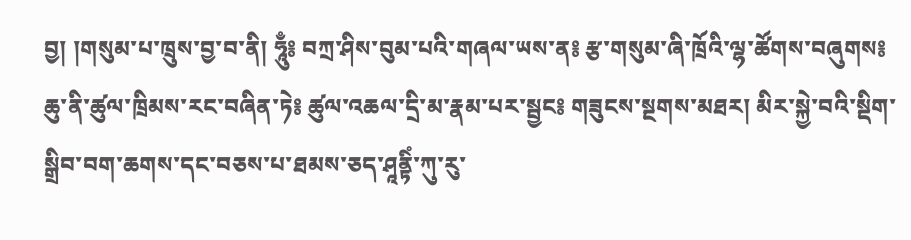བྱ། །གསུམ་པ་ཁྲུས་བྱ་བ་ནི། ཧཱུྃ༔ བཀྲ་ཤིས་བུམ་པའི་གཞལ་ཡས་ན༔ རྩ་གསུམ་ཞི་ཁྲོའི་ལྷ་ཚོགས་བཞུགས༔ ཆུ་ནི་ཚུལ་ཁྲིམས་རང་བཞིན་ཏེ༔ ཚུལ་འཆལ་དྲི་མ་རྣམ་པར་སྦྱང༔ གཟུངས་སྔགས་མཐར། མིར་སྐྱེ་བའི་སྡིག་སྒྲིབ་བག་ཆགས་དང་བཅས་པ་ཐམས་ཅད་ཤཱནྟིཾ་ཀུ་རུ་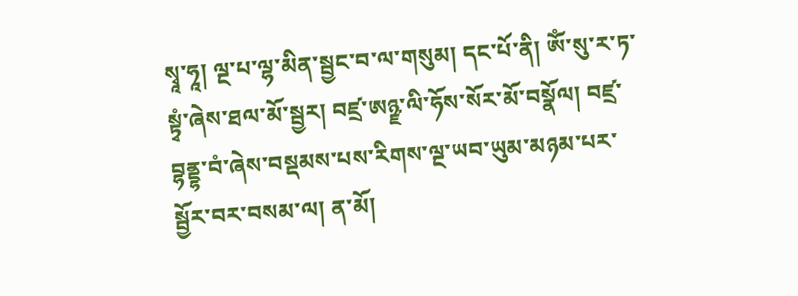སྭཱ་ཧཱ། ལྔ་པ་ལྷ་མིན་སྦྱང་བ་ལ་གསུམ། དང་པོ་ནི། ཨོཾ་སུ་ར་ཏ་སྟྭཾ་ཞེས་ཐལ་མོ་སྦྱར། བཛྲ་ཨཉྫ་ལི་ཧོས་སོར་མོ་བསྣོལ། བཛྲ་བྷནྡྷ་བཾ་ཞེས་བསྡམས་པས་རིགས་ལྔ་ཡབ་ཡུམ་མཉམ་པར་སྦྱོར་བར་བསམ་ལ། ན་མོ།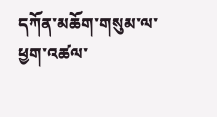དཀོན་མཆོག་གསུམ་ལ་ཕྱག་འཚལ་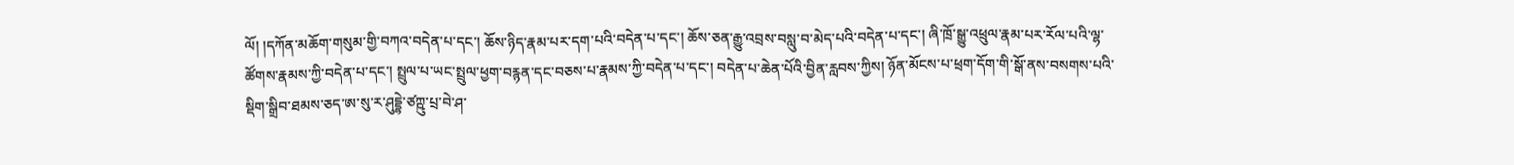ལོ། །དཀོན་མཆོག་གསུམ་གྱི་བཀའ་བདེན་པ་དང་། ཆོས་ཉིད་རྣམ་པར་དག་པའི་བདེན་པ་དང་། ཆོས་ཅན་རྒྱུ་འབྲས་བསླུ་བ་མེད་པའི་བདེན་པ་དང་། ཞི་ཁྲོ་སྒྱུ་འཕྲུལ་རྣམ་པར་རོལ་པའི་ལྷ་ཚོགས་རྣམས་ཀྱི་བདེན་པ་དང་། སྤྲུལ་པ་ཡང་སྤྲུལ་ཕྱག་བརྙན་དང་བཅས་པ་རྣམས་ཀྱི་བདེན་པ་དང་། བདེན་པ་ཆེན་པོའི་བྱིན་རླབས་ཀྱིས། ཉོན་མོངས་པ་ཕྲག་དོག་གི་སྒོ་ནས་བསགས་པའི་སྡིག་སྒྲིབ་ཐམས་ཅད་ཨ་སུ་ར་ཤུདྡྷེ་ཙཀྵུ་པྲ་བེ་ཤ་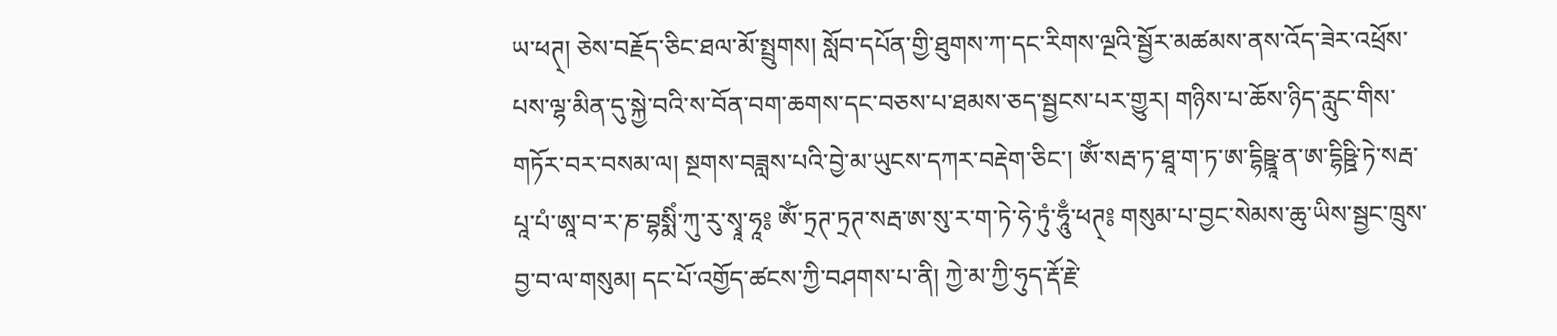ཡ་ཕཊ྄། ཅེས་བརྗོད་ཅིང་ཐལ་མོ་སྤྲུགས། སློབ་དཔོན་གྱི་ཐུགས་ཀ་དང་རིགས་ལྔའི་སྦྱོར་མཚམས་ནས་འོད་ཟེར་འཕྲོས་པས་ལྷ་མིན་དུ་སྐྱེ་བའི་ས་བོན་བག་ཆགས་དང་བཅས་པ་ཐམས་ཅད་སྦྱངས་པར་གྱུར། གཉིས་པ་ཆོས་ཉིད་རླུང་གིས་གཏོར་བར་བསམ་ལ། སྔགས་བཟླས་པའི་བྱེ་མ་ཡུངས་དཀར་བརྡེག་ཅིང་། ཨོཾ་སརྦ་ཏ་ཐཱ་ག་ཏ་ཨ་དྷིཥྛཱ་ན་ཨ་དྷིཥྛི་ཏེ་སརྦ་པཱ་པཾ་ཨཱ་བ་ར་ཎ་བྷསྨིཾ་ཀུ་རུ་སྭཱ་ཧཱ༔ ཨོཾ་ཏྲཊ་ཏྲཊ་སརྦ་ཨ་སུ་ར་ག་ཏེ་ཧེ་ཏུཾ་ཧཱུྃ་ཕཊ྄༔ གསུམ་པ་བྱང་སེམས་ཆུ་ཡིས་སྦྱང་ཁྲུས་བྱ་བ་ལ་གསུམ། དང་པོ་འགྱོད་ཚངས་ཀྱི་བཤགས་པ་ནི། ཀྱེ་མ་ཀྱི་ཧུད་རྡོ་རྗེ་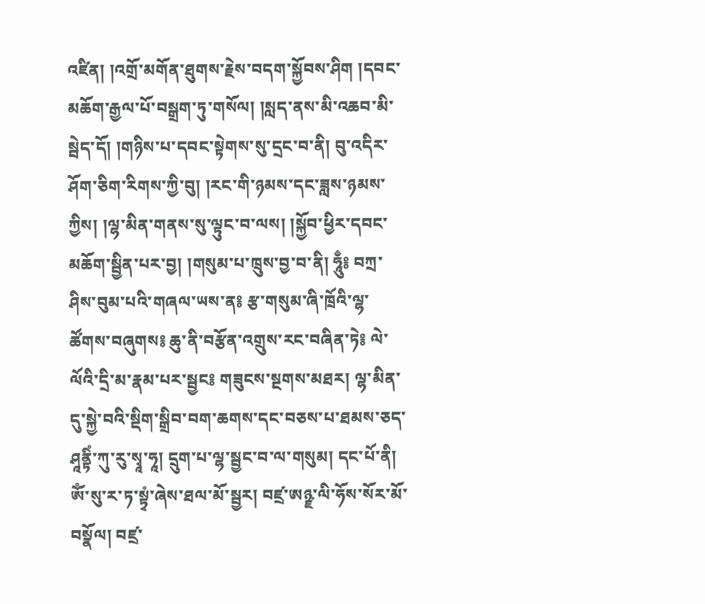འཛིན། །འགྲོ་མགོན་ཐུགས་རྗེས་བདག་སྐྱོབས་ཤིག །དབང་མཆོག་རྒྱལ་པོ་བསྒྲག་ཏུ་གསོལ། །སླད་ནས་མི་འཆབ་མི་སྦེད་དོ། །གཉིས་པ་དབང་སྟེགས་སུ་དྲང་བ་ནི། བུ་འདིར་ཤོག་ཅིག་རིགས་ཀྱི་བུ། །རང་གི་ཉམས་དང་ཟླས་ཉམས་ཀྱིས། །ལྷ་མིན་གནས་སུ་ལྟུང་བ་ལས། །སྐྱོབ་ཕྱིར་དབང་མཆོག་སྦྱིན་པར་བྱ། །གསུམ་པ་ཁྲུས་བྱ་བ་ནི། ཧཱུྃ༔ བཀྲ་ཤིས་བུམ་པའི་གཞལ་ཡས་ན༔ རྩ་གསུམ་ཞི་ཁྲོའི་ལྷ་ཚོགས་བཞུགས༔ ཆུ་ནི་བརྩོན་འགྲུས་རང་བཞིན་ཏེ༔ ལེ་ལོའི་དྲི་མ་རྣམ་པར་སྦྱང༔ གཟུངས་སྔགས་མཐར། ལྷ་མིན་དུ་སྐྱེ་བའི་སྡིག་སྒྲིབ་བག་ཆགས་དང་བཅས་པ་ཐམས་ཅད་ཤཱནྟིཾ་ཀུ་རུ་སྭཱ་ཧཱ། དྲུག་པ་ལྷ་སྦྱང་བ་ལ་གསུམ། དང་པོ་ནི། ཨོཾ་སུ་ར་ཏ་སྟྭཾ་ཞེས་ཐལ་མོ་སྦྱར། བཛྲ་ཨཉྫ་ལི་ཧོས་སོར་མོ་བསྣོལ། བཛྲ་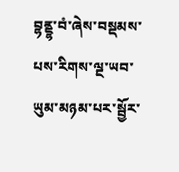བྷནྡྷ་བཾ་ཞེས་བསྡམས་པས་རིགས་ལྔ་ཡབ་ཡུམ་མཉམ་པར་སྦྱོར་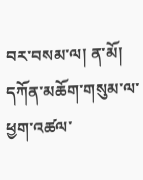བར་བསམ་ལ། ན་མོ། དཀོན་མཆོག་གསུམ་ལ་ཕྱག་འཚལ་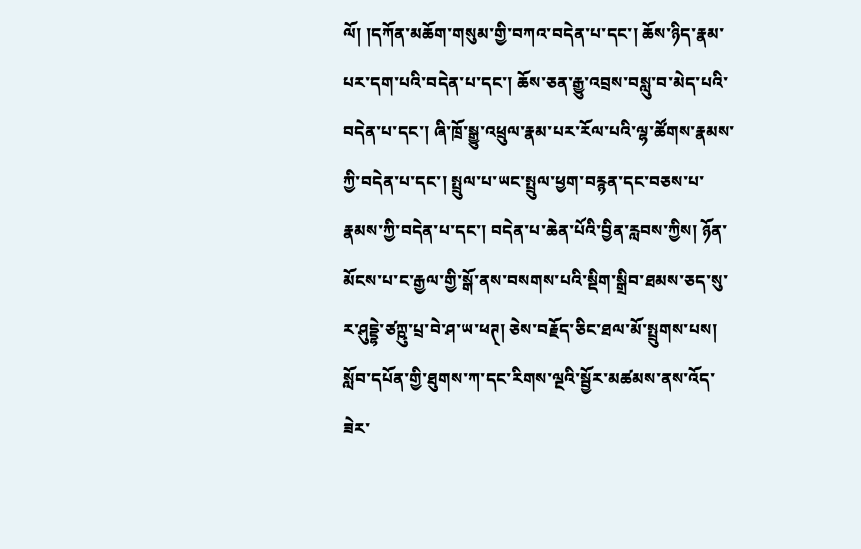ལོ། །དཀོན་མཆོག་གསུམ་གྱི་བཀའ་བདེན་པ་དང་། ཆོས་ཉིད་རྣམ་པར་དག་པའི་བདེན་པ་དང་། ཆོས་ཅན་རྒྱུ་འབྲས་བསླུ་བ་མེད་པའི་བདེན་པ་དང་། ཞི་ཁྲོ་སྒྱུ་འཕྲུལ་རྣམ་པར་རོལ་པའི་ལྷ་ཚོགས་རྣམས་ཀྱི་བདེན་པ་དང་། སྤྲུལ་པ་ཡང་སྤྲུལ་ཕྱག་བརྙན་དང་བཅས་པ་རྣམས་ཀྱི་བདེན་པ་དང་། བདེན་པ་ཆེན་པོའི་བྱིན་རླབས་ཀྱིས། ཉོན་མོངས་པ་ང་རྒྱལ་གྱི་སྒོ་ནས་བསགས་པའི་སྡིག་སྒྲིབ་ཐམས་ཅད་སུ་ར་ཤུདྡྷེ་ཙཀྵུ་པྲ་བེ་ཤ་ཡ་ཕཊ྄། ཅེས་བརྗོད་ཅིང་ཐལ་མོ་སྤྲུགས་པས། སློབ་དཔོན་གྱི་ཐུགས་ཀ་དང་རིགས་ལྔའི་སྦྱོར་མཚམས་ནས་འོད་ཟེར་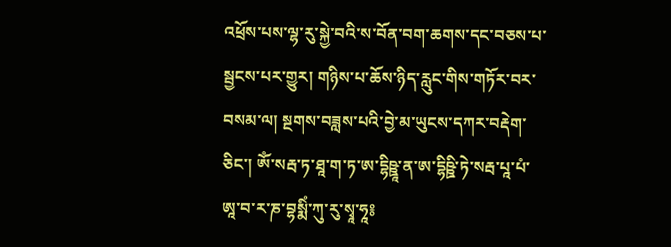འཕྲོས་པས་ལྷ་རུ་སྐྱེ་བའི་ས་བོན་བག་ཆགས་དང་བཅས་པ་སྦྱངས་པར་གྱུར། གཉིས་པ་ཆོས་ཉིད་རླུང་གིས་གཏོར་བར་བསམ་ལ། སྔགས་བཟླས་པའི་བྱེ་མ་ཡུངས་དཀར་བརྡེག་ཅིང་། ཨོཾ་སརྦ་ཏ་ཐཱ་ག་ཏ་ཨ་དྷིཥྛཱ་ན་ཨ་དྷིཥྛི་ཏེ་སརྦ་པཱ་པཾ་ཨཱ་བ་ར་ཎ་བྷསྨིཾ་ཀུ་རུ་སྭཱ་ཧཱ༔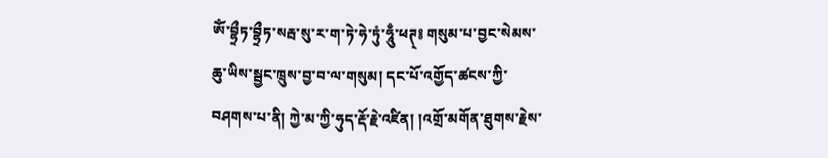ཨོཾ་བྷྲྀཏ་བྷྲྀཏ་སརྦ་སུ་ར་ག་ཏེ་ཧེ་ཏུཾ་ཧཱུྃ་ཕཊ྄༔ གསུམ་པ་བྱང་སེམས་ཆུ་ཡིས་སྦྱང་ཁྲུས་བྱ་བ་ལ་གསུམ། དང་པོ་འགྱོད་ཚངས་ཀྱི་བཤགས་པ་ནི། ཀྱེ་མ་ཀྱི་ཧུད་རྡོ་རྗེ་འཛིན། །འགྲོ་མགོན་ཐུགས་རྗེས་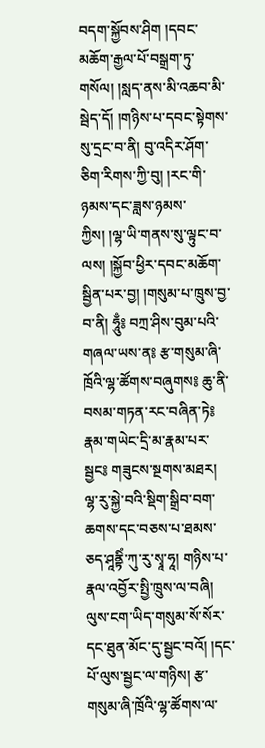བདག་སྐྱོབས་ཤིག །དབང་མཆོག་རྒྱལ་པོ་བསྒྲག་ཏུ་གསོལ། །སླད་ནས་མི་འཆབ་མི་སྦེད་དོ། །གཉིས་པ་དབང་སྟེགས་སུ་དྲང་བ་ནི། བུ་འདིར་ཤོག་ཅིག་རིགས་ཀྱི་བུ། །རང་གི་ཉམས་དང་ཟླས་ཉམས་ཀྱིས། །ལྷ་ཡི་གནས་སུ་ལྟུང་བ་ལས། །སྐྱོབ་ཕྱིར་དབང་མཆོག་སྦྱིན་པར་བྱ། །གསུམ་པ་ཁྲུས་བྱ་བ་ནི། ཧཱུྃ༔ བཀྲ་ཤིས་བུམ་པའི་གཞལ་ཡས་ན༔ རྩ་གསུམ་ཞི་ཁྲོའི་ལྷ་ཚོགས་བཞུགས༔ ཆུ་ནི་བསམ་གཏན་རང་བཞིན་ཏེ༔ རྣམ་གཡེང་དྲི་མ་རྣམ་པར་སྦྱང༔ གཟུངས་སྔགས་མཐར། ལྷ་རུ་སྐྱེ་བའི་སྡིག་སྒྲིབ་བག་ཆགས་དང་བཅས་པ་ཐམས་ཅད་ཤཱནྟིཾ་ཀུ་རུ་སྭཱ་ཧཱ། གཉིས་པ་རྣལ་འབྱོར་སྤྱི་ཁྲུས་ལ་བཞི། ལུས་ངག་ཡིད་གསུམ་སོ་སོར་དང་ཐུན་མོང་དུ་སྦྱང་བའོ། །དང་པོ་ལུས་སྦྱང་ལ་གཉིས། རྩ་གསུམ་ཞི་ཁྲོའི་ལྷ་ཚོགས་ལ་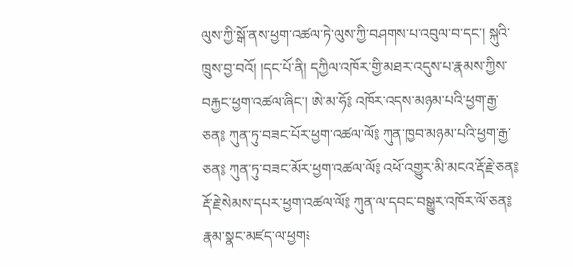ལུས་ཀྱི་སྒོ་ནས་ཕྱག་འཚལ་ཏེ་ལུས་ཀྱི་བཤགས་པ་འབུལ་བ་དང་། སྐུའི་ཁྲུས་བྱ་བའོ། །དང་པོ་ནི། དཀྱིལ་འཁོར་གྱི་མཐར་འདུས་པ་རྣམས་ཀྱིས་བརྐྱང་ཕྱག་འཚལ་ཞིང་། ཨེ་མ་ཧོ༔ འཁོར་འདས་མཉམ་པའི་ཕྱག་རྒྱ་ཅན༔ ཀུན་ཏུ་བཟང་པོར་ཕྱག་འཚལ་ལོ༔ ཀུན་ཁྱབ་མཉམ་པའི་ཕྱག་རྒྱ་ཅན༔ ཀུན་ཏུ་བཟང་མོར་ཕྱག་འཚལ་ལོ༔ འཕོ་འགྱུར་མི་མངའ་རྡོ་རྗེ་ཅན༔ རྡོ་རྗེ་སེམས་དཔར་ཕྱག་འཚལ་ལོ༔ ཀུན་ལ་དབང་བསྒྱུར་འཁོར་ལོ་ཅན༔ རྣམ་སྣང་མཛད་ལ་ཕྱག༴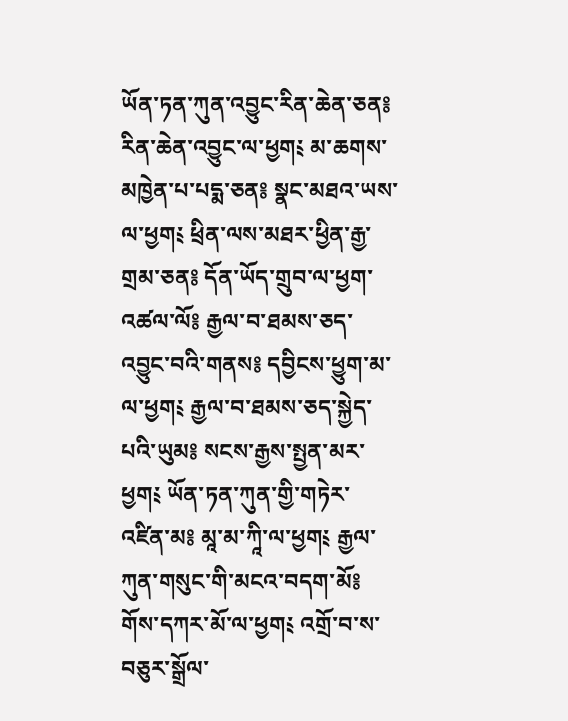ཡོན་ཏན་ཀུན་འབྱུང་རིན་ཆེན་ཅན༔ རིན་ཆེན་འབྱུང་ལ་ཕྱག༴ མ་ཆགས་མཁྱེན་པ་པདྨ་ཅན༔ སྣང་མཐའ་ཡས་ལ་ཕྱག༴ ཕྲིན་ལས་མཐར་ཕྱིན་རྒྱ་གྲམ་ཅན༔ དོན་ཡོད་གྲུབ་ལ་ཕྱག་འཚལ་ལོ༔ རྒྱལ་བ་ཐམས་ཅད་འབྱུང་བའི་གནས༔ དབྱིངས་ཕྱུག་མ་ལ་ཕྱག༴ རྒྱལ་བ་ཐམས་ཅད་སྐྱེད་པའི་ཡུམ༔ སངས་རྒྱས་སྤྱན་མར་ཕྱག༴ ཡོན་ཏན་ཀུན་གྱི་གཏེར་འཛིན་མ༔ མཱ་མ་ཀཱི་ལ་ཕྱག༴ རྒྱལ་ཀུན་གསུང་གི་མངའ་བདག་མོ༔ གོས་དཀར་མོ་ལ་ཕྱག༴ འགྲོ་བ་ས་བཅུར་སྒྲོལ་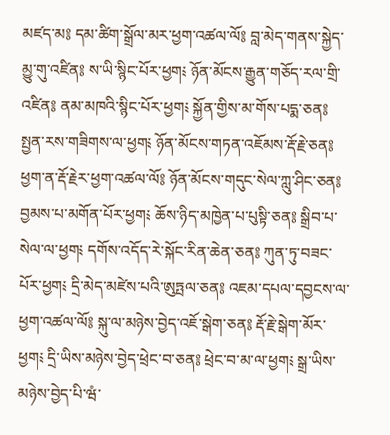མཛད་མ༔ དམ་ཚིག་སྒྲོལ་མར་ཕྱག་འཚལ་ལོ༔ བླ་མེད་གནས་སྐྱེད་མྱུ་གུ་འཛིན༔ ས་ཡི་སྙིང་པོར་ཕྱག༴ ཉོན་མོངས་རྒྱུན་གཅོད་རལ་གྲི་འཛིན༔ ནམ་མཁའི་སྙིང་པོར་ཕྱག༴ སྐྱོན་གྱིས་མ་གོས་པདྨ་ཅན༔ སྤྱན་རས་གཟིགས་ལ་ཕྱག༴ ཉོན་མོངས་གཏན་འཇོམས་རྡོ་རྗེ་ཅན༔ ཕྱག་ན་རྡོ་རྗེར་ཕྱག་འཚལ་ལོ༔ ཉོན་མོངས་གདུང་སེལ་ཀླུ་ཤིང་ཅན༔ བྱམས་པ་མགོན་པོར་ཕྱག༴ ཆོས་ཉིད་མཁྱེན་པ་པུསྟི་ཅན༔ སྒྲིབ་པ་སེལ་ལ་ཕྱག༴ དགོས་འདོད་རེ་སྐོང་རིན་ཆེན་ཅན༔ ཀུན་ཏུ་བཟང་པོར་ཕྱག༴ དྲི་མེད་མཛེས་པའི་ཨུཏྤལ་ཅན༔ འཇམ་དཔལ་དབྱངས་ལ་ཕྱག་འཚལ་ལོ༔ སྐུ་ལ་མཉེས་བྱེད་འཇོ་སྒེག་ཅན༔ རྡོ་རྗེ་སྒེག་མོར་ཕྱག༴ དྲི་ཡིས་མཉེས་བྱེད་ཕྲེང་བ་ཅན༔ ཕྲེང་བ་མ་ལ་ཕྱག༴ སྒྲ་ཡིས་མཉེས་བྱེད་པི་ཝཾ་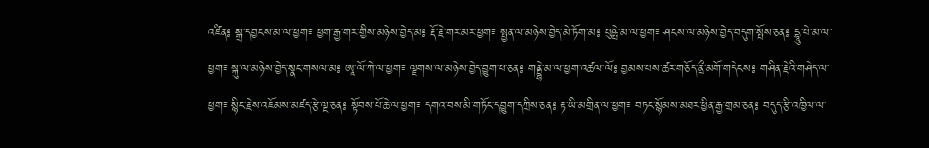འཛིན༔ སྒྲ་དབྱངས་མ་ལ་ཕྱག༴ ཕྱག་རྒྱ་གར་གྱིས་མཉེས་བྱེད་མ༔ རྡོ་རྗེ་གར་མར་ཕྱག༴ སྤྱན་ལ་མཉེས་བྱེད་མེ་ཏོག་མ༔ པུཥྤེ་མ་ལ་ཕྱག༴ ཤངས་ལ་མཉེས་བྱེད་བདུག་སྤོས་ཅན༔ དྷཱུ་པེ་མ་ལ་ཕྱག༴ སྐུ་ལ་མཉེས་བྱེད་སྣང་གསལ་མ༔ ཨཱ་ལོ་ཀེ་ལ་ཕྱག༴ ལྗགས་ལ་མཉེས་བྱེད་བྱུག་པ་ཅན༔ གནྡྷེ་མ་ལ་ཕྱག་འཚལ་ལོ༔ བྱམས་པས་ཚར་གཅོད་ནྲྀ་མགོ་གདེངས༔ གཤིན་རྗེའི་གཤེད་ལ་ཕྱག༴ སྙིང་རྗེས་འཇོམས་མཛད་རྩེ་ལྔ་ཅན༔ སྟོབས་པོ་ཆེ་ལ་ཕྱག༴ དགའ་བས་མི་གཏོང་དབྱུག་དཀྲིས་ཅན༔ རྟ་ཡི་མགྲིན་ལ་ཕྱག༴ བཏང་སྙོམས་མཐར་ཕྱིན་རྒྱ་གྲམ་ཅན༔ བདུད་རྩི་འཁྱིལ་ལ་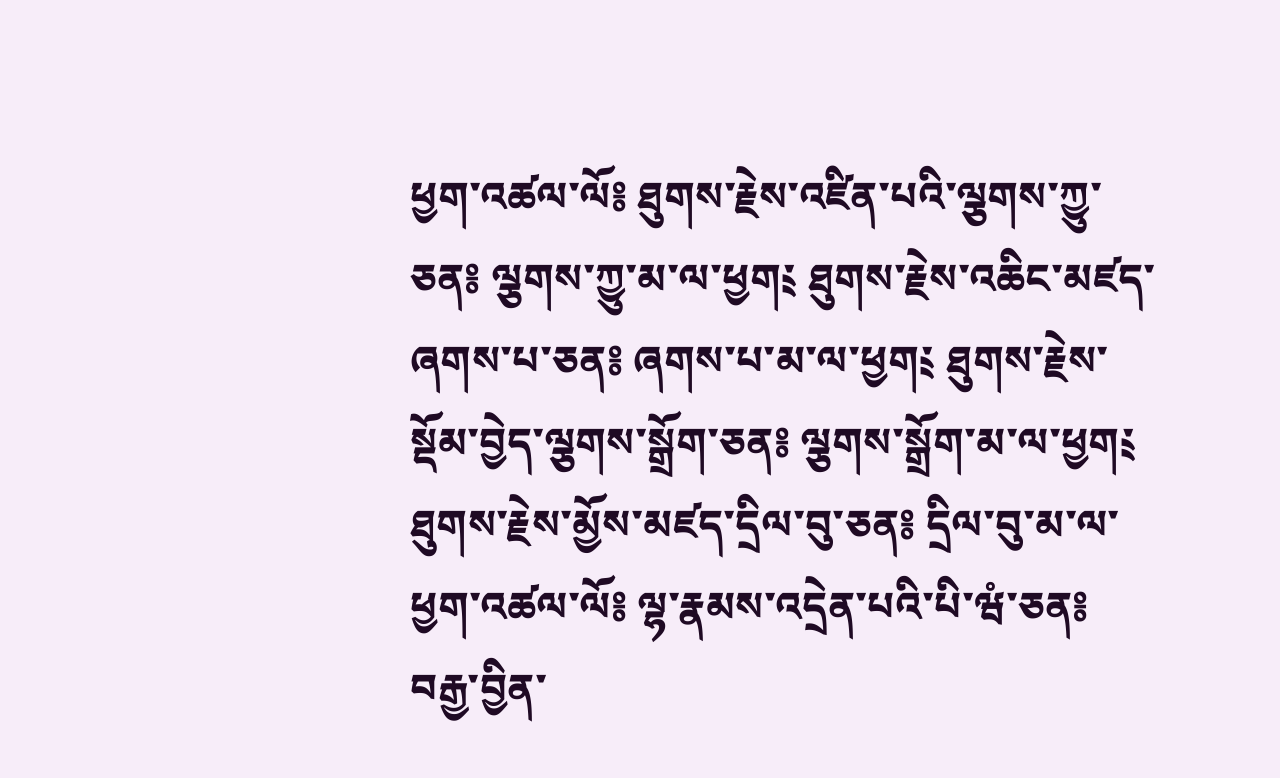ཕྱག་འཚལ་ལོ༔ ཐུགས་རྗེས་འཛིན་པའི་ལྕགས་ཀྱུ་ཅན༔ ལྕགས་ཀྱུ་མ་ལ་ཕྱག༴ ཐུགས་རྗེས་འཆིང་མཛད་ཞགས་པ་ཅན༔ ཞགས་པ་མ་ལ་ཕྱག༴ ཐུགས་རྗེས་སྡོམ་བྱེད་ལྕགས་སྒྲོག་ཅན༔ ལྕགས་སྒྲོག་མ་ལ་ཕྱག༴ ཐུགས་རྗེས་མྱོས་མཛད་དྲིལ་བུ་ཅན༔ དྲིལ་བུ་མ་ལ་ཕྱག་འཚལ་ལོ༔ ལྷ་རྣམས་འདྲེན་པའི་པི་ཝཾ་ཅན༔ བརྒྱ་བྱིན་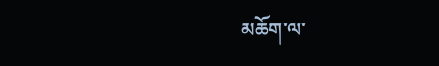མཆོག་ལ་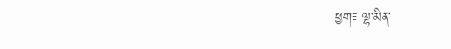ཕྱག༴ ལྷ་མིན་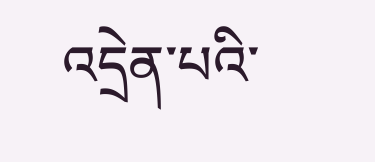འདྲེན་པའི་